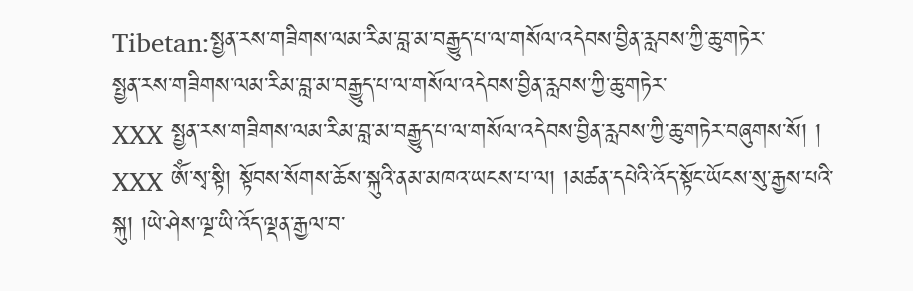Tibetan:སྤྱན་རས་གཟིགས་ལམ་རིམ་བླ་མ་བརྒྱུད་པ་ལ་གསོལ་འདེབས་བྱིན་རླབས་ཀྱི་ཆུ་གཏེར་
སྤྱན་རས་གཟིགས་ལམ་རིམ་བླ་མ་བརྒྱུད་པ་ལ་གསོལ་འདེབས་བྱིན་རླབས་ཀྱི་ཆུ་གཏེར་
XXX སྤྱན་རས་གཟིགས་ལམ་རིམ་བླ་མ་བརྒྱུད་པ་ལ་གསོལ་འདེབས་བྱིན་རླབས་ཀྱི་ཆུ་གཏེར་བཞུགས་སོ། །
XXX ཨོཾ་སྭ་སྟི། སྟོབས་སོགས་ཆོས་སྐུའི་ནམ་མཁའ་ཡངས་པ་ལ། །མཚན་དཔེའི་འོད་སྟོང་ཡོངས་སུ་རྒྱས་པའི་སྐུ། །ཡེ་ཤེས་ལྔ་ཡི་འོད་ལྡན་རྒྱལ་བ་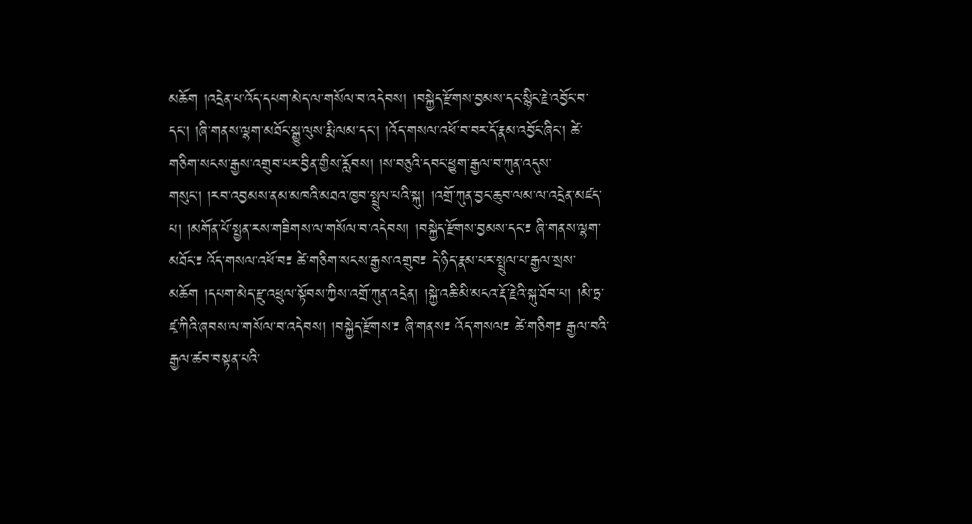མཆོག །འདྲེན་པ་འོད་དཔག་མེད་ལ་གསོལ་བ་འདེབས། །བསྐྱེད་རྫོགས་བྱམས་དང་སྙིང་རྗེ་འབྱོང་བ་དང་། །ཞི་གནས་ལྷག་མཐོང་སྒྱུ་ལུས་རྨི་ལམ་དང་། །འོད་གསལ་འཕོ་བ་བར་དོ་རྣམ་འབྱོང་ཞིང་། ཚེ་གཅིག་སངས་རྒྱས་འགྲུབ་པར་བྱིན་གྱིས་རློབས། །ས་བཅུའི་དབང་ཕྱུག་རྒྱལ་བ་ཀུན་འདུས་གསུང་། །རབ་འབྱམས་ནམ་མཁའི་མཐའ་ཁྱབ་སྤྲུལ་པའི་སྐུ། །འགྲོ་ཀུན་བྱང་ཆུབ་ལམ་ལ་འདྲེན་མཛད་པ། །མགོན་པོ་སྤྱན་རས་གཟིགས་ལ་གསོལ་བ་འདེབས། །བསྐྱེད་རྫོགས་བྱམས་དང་༴ ཞི་གནས་ལྷག་མཐོང་༴ འོད་གསལ་འཕོ་བ༴ ཚེ་གཅིག་སངས་རྒྱས་འགྲུབ༴ དེ་ཉིད་རྣམ་པར་སྤྲུལ་པ་རྒྱལ་སྲས་མཆོག །དཔག་མེད་རྫུ་འཕྲུལ་སྟོབས་ཀྱིས་འགྲོ་ཀུན་འདྲེན། །སྐྱེ་འཆི་མི་མངའ་རྡོ་རྗེའི་སྐུ་ཐོབ་པ། །མི་ཏྲ་ཛྭ་ཀིའི་ཞབས་ལ་གསོལ་བ་འདེབས། །བསྐྱེད་རྫོགས་༴ ཞི་གནས༴ འོད་གསལ༴ ཚེ་གཅིག༴ རྒྱལ་བའི་རྒྱལ་ཚབ་བསྟན་པའི་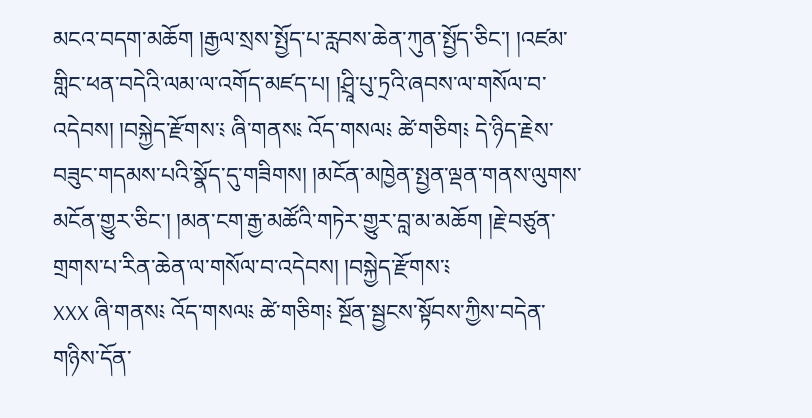མངའ་བདག་མཆོག །རྒྱལ་སྲས་སྤྱོད་པ་རླབས་ཆེན་ཀུན་སྤྱོད་ཅིང་། །འཛམ་གླིང་ཕན་བདེའི་ལམ་ལ་འགོད་མཛད་པ། །ཤྲཱི་པུ་ཏྲའི་ཞབས་ལ་གསོལ་བ་འདེབས། །བསྐྱེད་རྫོགས་༴ ཞི་གནས༴ འོད་གསལ༴ ཚེ་གཅིག༴ དེ་ཉིད་རྗེས་བཟུང་གདམས་པའི་སྣོད་དུ་གཟིགས། །མངོན་མཁྱེན་སྤྱན་ལྡན་གནས་ལུགས་མངོན་གྱུར་ཅིང་། །མན་ངག་རྒྱ་མཚོའི་གཏེར་གྱུར་བླ་མ་མཆོག །རྗེ་བཙུན་གྲགས་པ་རིན་ཆེན་ལ་གསོལ་བ་འདེབས། །བསྐྱེད་རྫོགས་༴
XXX ཞི་གནས༴ འོད་གསལ༴ ཚེ་གཅིག༴ སྔོན་སྦྱངས་སྟོབས་ཀྱིས་བདེན་གཉིས་དོན་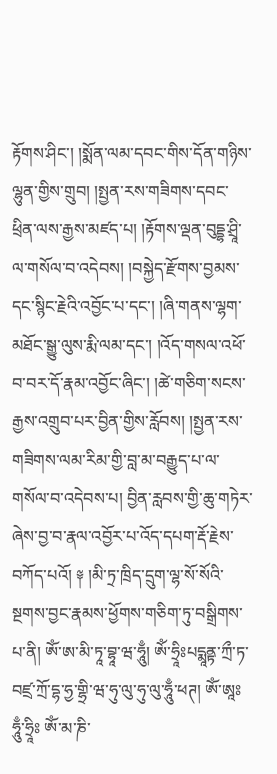རྟོགས་ཤིང་། །སྨོན་ལམ་དབང་གིས་དོན་གཉིས་ལྷུན་གྱིས་གྲུབ། །སྤྱན་རས་གཟིགས་དབང་ཕྲིན་ལས་རྒྱས་མཛད་པ། །རྟོགས་ལྡན་བུདྡྷ་ཤྲཱི་ལ་གསོལ་བ་འདེབས། །བསྐྱེད་རྫོགས་བྱམས་དང་སྙིང་རྗེའི་འབྱོང་པ་དང་། །ཞི་གནས་ལྷག་མཐོང་སྒྱུ་ལུས་རྨི་ལམ་དང་། །འོད་གསལ་འཕོ་བ་བར་དོ་རྣམ་འབྱོང་ཞིང་། །ཚེ་གཅིག་སངས་རྒྱས་འགྲུབ་པར་བྱིན་གྱིས་རློབས། །སྤྱན་རས་གཟིགས་ལམ་རིམ་གྱི་བླ་མ་བརྒྱུད་པ་ལ་གསོལ་བ་འདེབས་པ། བྱིན་རླབས་གྱི་ཆུ་གཏེར་ཞེས་བྱ་བ་རྣལ་འབྱོར་པ་འོད་དཔག་རྡོ་རྗེས་བཀོད་པའོ། ༈ །མི་ཏྲ་ཁྲིད་དྲུག་ལྷ་སོ་སོའི་སྔགས་བྱང་རྣམས་ཕྱོགས་གཅིག་ཏུ་བསྒྲིགས་པ་ནི། ཨོཾ་ཨ་མི་ཏཱ་བྷཱ་ཝ་ཧཱུྃ། ཨོཾ་ཧྲཱིཿཔདྨཱནྟ་ཀྲྀ་ཏ་བཛྲ་ཀྲོ་དྷ་ཧྱ་གྷྲི་ཝ་ཧུ་ལུ་ཧུ་ལུ་ཧཱུྃ་ཕཊ། ཨོཾ་ཨཱཿཧཱུྃ་ཧྲཱིཿ ཨོཾ་མ་ཎི་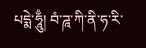པདྨེ་ཧཱུྃ། བཾ་ཌཱ་ཀི་ནི་ཧ་རི་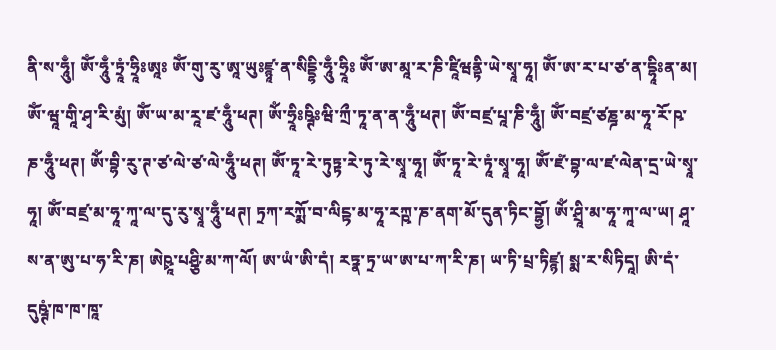ནི་ས་ཧཱུྃ། ཨོཾ་ཧཱུྃ་ཏྲཱཾ་ཧྲཱིཿཨཱཿ ཨོཾ་གུ་རུ་ཨཱ་ཡུཿཛྙཱ་ན་སིདྡྷི་ཧཱུྃ་ཧྲཱིཿ ཨོཾ་ཨ་མཱ་ར་ཎི་ཛཱིཝནྟི་ཡེ་སྭཱ་ཧཱ། ཨོཾ་ཨ་ར་པ་ཙ་ན་དྷཱིཿན་མ། ཨོཾ་ཝཱ་གཱི་ཤྭ་རི་མུཾ། ཨོཾ་ཡ་མ་རཱ་ཛ་ཧཱུྃ་ཕཊ། ཨོཾ་ཧྲཱིཿཥྚིཿཝི་ཀྲྀ་ཏཱ་ན་ན་ཧཱུྃ་ཕཊ། ཨོཾ་བཛྲ་པཱ་ཎི་ཧཱུྃ། ཨོཾ་བཛྲ་ཙཎྜ་མ་ཧཱ་རོ་ཥ་ཎ་ཧཱུྃ་ཕཊ། ཨོཾ་བྷི་རུ་ཊ་ཙ་ལེ་ཙ་ལེ་ཧཱུྃ་ཕཊ། ཨོཾ་ཏཱ་རེ་ཏུཏྟ་རེ་ཏུ་རེ་སྭཱ་ཧཱ། ཨོཾ་ཏཱ་རེ་ཏཱཾ་སྭཱ་ཧཱ། ཨོཾ་ཛཾ་བྷ་ལ་ཛ་ལེན་དྲ་ཡེ་སྭཱ་ཧཱ། ཨོཾ་བཛྲ་མ་ཧཱ་ཀཱ་ལ་དུ་རུ་སྭཱ་ཧཱུྃ་ཕཊ། ཏྲཀ་རཀྨོ་བ་ལིངྟ་མ་ཧཱ་རཀྵ་ཎ་ནག་མོ་དུན་ཏིང་བྷྱོ། ཨོཾ་ཤྲཱི་མ་ཧཱ་ཀཱ་ལ་ཡ། ཤཱ་ས་ན་ཨུ་པ་ཧ་རི་ཎ། ཨེཥྭཱ་པཤྩི་མ་ཀ་ལོ། ཨ་ཡཾ་ཨི་དཾ། རཏྣ་ཏྲ་ཡ་ཨ་པ་ཀ་རི་ཎ། ཡ་ཏི་པྲ་ཏིཛྙ། སྨ་ར་སིཏིདཱ། ཨི་དཾ་དུཥྚཾ་ཁ་ཁ་ཁཱ་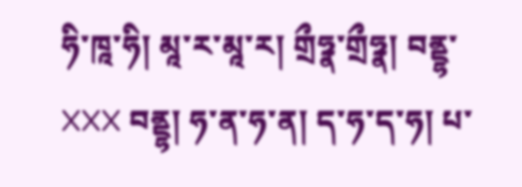ཧི་ཁཱ་ཧི། མཱ་ར་མཱ་ར། གྲྀཧྣ་གྲྀཧྣ། བནྡྷ་
XXX བནྡྷ། ཧ་ན་ཧ་ན། ད་ཧ་ད་ཧ། པ་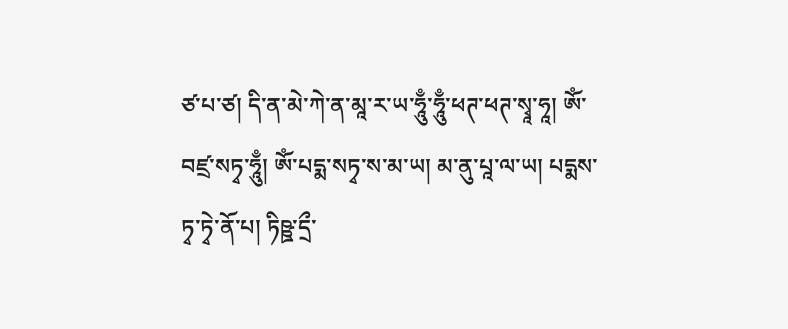ཙ་པ་ཙ། དི་ན་མེ་ཀེ་ན་མཱ་ར་ཡ་ཧཱུྃ་ཧཱུྃ་ཕཊ་ཕཊ་སྭཱ་ཧཱ། ཨོཾ་བཛྲ་སཏྭ་ཧཱུྃ། ཨོཾ་པདྨ་སཏྭ་ས་མ་ཡ། མ་ནུ་པཱ་ལ་ཡ། པདྨས་ཏྭ་ཏྭེ་ནོ་པ། ཏིཥྛ་དྲྀ་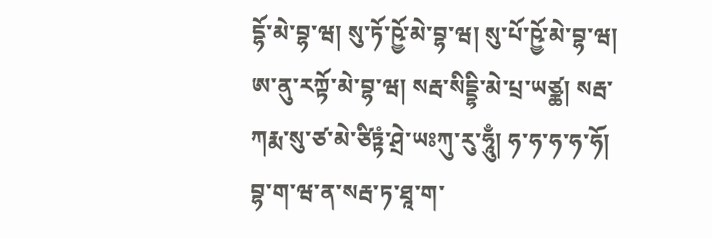དྷོ་མེ་བྷ་ཝ། སུ་ཏོ་ཥྱོ་མེ་བྷ་ཝ། སུ་པོ་ཥྱོ་མེ་བྷ་ཝ། ཨ་ནུ་རཀྟོ་མེ་བྷ་ཝ། སརྦ་སིདྡྷི་མེ་པྲ་ཡཙྪ། སརྦ་ཀརྨ་སུ་ཙ་མེ་ཙིཏྟཾ་ཤྲེ་ཡཿཀུ་རུ་ཧཱུྃ། ཧ་ཧ་ཧ་ཧ་ཧོ། བྷ་ག་ཝ་ན་སརྦ་ཏ་ཐཱ་ག་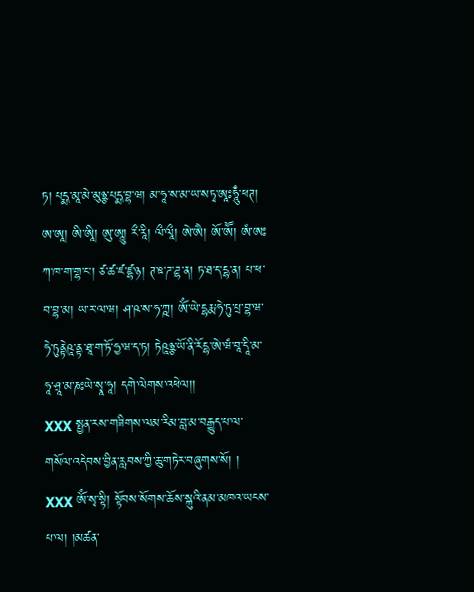ཏ། པདྨ་མཱ་མེ་མུཉྩ་པདྨ་བྷ་ཝ། མ་ཧཱ་ས་མ་ཡ་སཏྭ་ཨཱཿཧཱུྃ་ཕཊ། ཨ་ཨཱ། ཨི་ཨཱི། ཨུ་ཨཱུ། རྀ་རཱི། ལྀ་ལཱྀ། ཨེ་ཨཻ། ཨོ་ཨཽ། ཨཾ་ཨཿ ཀ་ཁ་ག་གྷ་ང་། ཙ་ཚ་ཛ་ཛྷ་ཉ། ཊ་ཋ་ཌ་ཌྷ་ན། ཏ་ཐ་ད་དྷ་ན། པ་ཕ་བ་བྷ་མ། ཡ་ར་ལ་ཝ། ཤ་ཥ་ས་ཧ་ཀྵ། ཨོཾ་ཡེ་དྷརྨ་ཧེ་ཏུ་པྲ་བྷ་ཝ་ཧེ་ཏུནྟེཥཱ་ནྟ་ཐཱ་ག་ཏོ་ཧྱ་ཝ་ད་ཏ། ཏེཥཱཉྩ་ཡོ་ནི་རོདྷ་ཨེ་ཝཾ་བཱ་དཱི་མ་ཧཱ་ཤྲཱ་མ་ཎཿཡེ་སྭཱ་ཧཱ། དགེ་ལེགས་འཕེལ།།
XXX སྤྱན་རས་གཟིགས་ལམ་རིམ་བླ་མ་བརྒྱུད་པ་ལ་གསོལ་འདེབས་བྱིན་རླབས་ཀྱི་ཆུ་གཏེར་བཞུགས་སོ། །
XXX ཨོཾ་སྭ་སྟི། སྟོབས་སོགས་ཆོས་སྐུའི་ནམ་མཁའ་ཡངས་པ་ལ། །མཚན་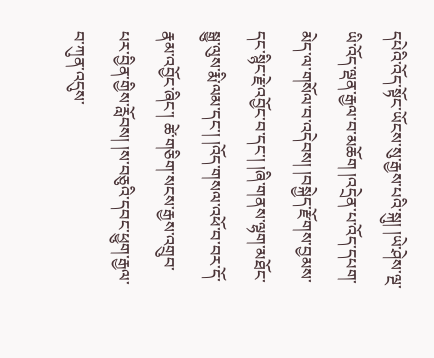དཔེའི་འོད་སྟོང་ཡོངས་སུ་རྒྱས་པའི་སྐུ། །ཡེ་ཤེས་ལྔ་ཡི་འོད་ལྡན་རྒྱལ་བ་མཆོག །འདྲེན་པ་འོད་དཔག་མེད་ལ་གསོལ་བ་འདེབས། །བསྐྱེད་རྫོགས་བྱམས་དང་སྙིང་རྗེ་འབྱོང་བ་དང་། །ཞི་གནས་ལྷག་མཐོང་སྒྱུ་ལུས་རྨི་ལམ་དང་། །འོད་གསལ་འཕོ་བ་བར་དོ་རྣམ་འབྱོང་ཞིང་། ཚེ་གཅིག་སངས་རྒྱས་འགྲུབ་པར་བྱིན་གྱིས་རློབས། །ས་བཅུའི་དབང་ཕྱུག་རྒྱལ་བ་ཀུན་འདུས་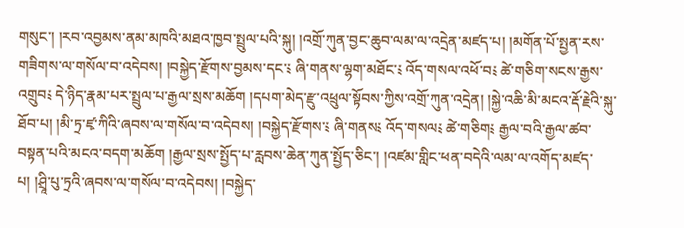གསུང་། །རབ་འབྱམས་ནམ་མཁའི་མཐའ་ཁྱབ་སྤྲུལ་པའི་སྐུ། །འགྲོ་ཀུན་བྱང་ཆུབ་ལམ་ལ་འདྲེན་མཛད་པ། །མགོན་པོ་སྤྱན་རས་གཟིགས་ལ་གསོལ་བ་འདེབས། །བསྐྱེད་རྫོགས་བྱམས་དང་༴ ཞི་གནས་ལྷག་མཐོང་༴ འོད་གསལ་འཕོ་བ༴ ཚེ་གཅིག་སངས་རྒྱས་འགྲུབ༴ དེ་ཉིད་རྣམ་པར་སྤྲུལ་པ་རྒྱལ་སྲས་མཆོག །དཔག་མེད་རྫུ་འཕྲུལ་སྟོབས་ཀྱིས་འགྲོ་ཀུན་འདྲེན། །སྐྱེ་འཆི་མི་མངའ་རྡོ་རྗེའི་སྐུ་ཐོབ་པ། །མི་ཏྲ་ཛྭ་ཀིའི་ཞབས་ལ་གསོལ་བ་འདེབས། །བསྐྱེད་རྫོགས་༴ ཞི་གནས༴ འོད་གསལ༴ ཚེ་གཅིག༴ རྒྱལ་བའི་རྒྱལ་ཚབ་བསྟན་པའི་མངའ་བདག་མཆོག །རྒྱལ་སྲས་སྤྱོད་པ་རླབས་ཆེན་ཀུན་སྤྱོད་ཅིང་། །འཛམ་གླིང་ཕན་བདེའི་ལམ་ལ་འགོད་མཛད་པ། །ཤྲཱི་པུ་ཏྲའི་ཞབས་ལ་གསོལ་བ་འདེབས། །བསྐྱེད་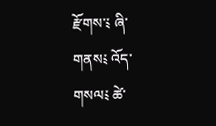རྫོགས་༴ ཞི་གནས༴ འོད་གསལ༴ ཚེ་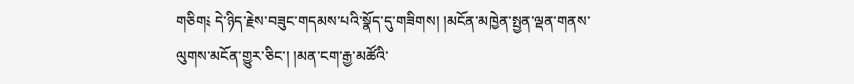གཅིག༴ དེ་ཉིད་རྗེས་བཟུང་གདམས་པའི་སྣོད་དུ་གཟིགས། །མངོན་མཁྱེན་སྤྱན་ལྡན་གནས་ལུགས་མངོན་གྱུར་ཅིང་། །མན་ངག་རྒྱ་མཚོའི་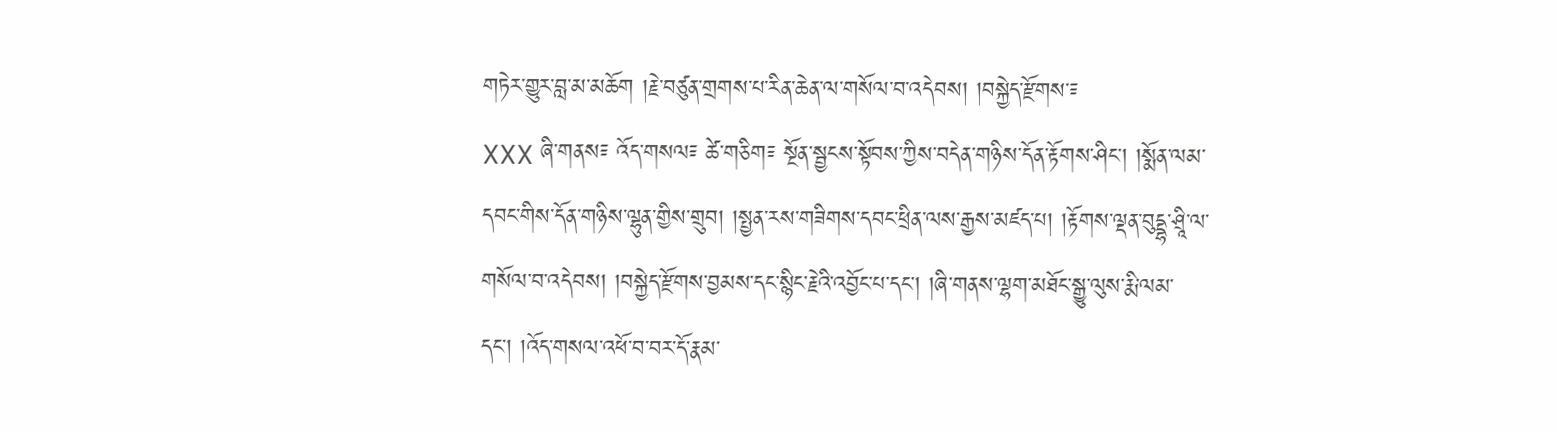གཏེར་གྱུར་བླ་མ་མཆོག །རྗེ་བཙུན་གྲགས་པ་རིན་ཆེན་ལ་གསོལ་བ་འདེབས། །བསྐྱེད་རྫོགས་༴
XXX ཞི་གནས༴ འོད་གསལ༴ ཚེ་གཅིག༴ སྔོན་སྦྱངས་སྟོབས་ཀྱིས་བདེན་གཉིས་དོན་རྟོགས་ཤིང་། །སྨོན་ལམ་དབང་གིས་དོན་གཉིས་ལྷུན་གྱིས་གྲུབ། །སྤྱན་རས་གཟིགས་དབང་ཕྲིན་ལས་རྒྱས་མཛད་པ། །རྟོགས་ལྡན་བུདྡྷ་ཤྲཱི་ལ་གསོལ་བ་འདེབས། །བསྐྱེད་རྫོགས་བྱམས་དང་སྙིང་རྗེའི་འབྱོང་པ་དང་། །ཞི་གནས་ལྷག་མཐོང་སྒྱུ་ལུས་རྨི་ལམ་དང་། །འོད་གསལ་འཕོ་བ་བར་དོ་རྣམ་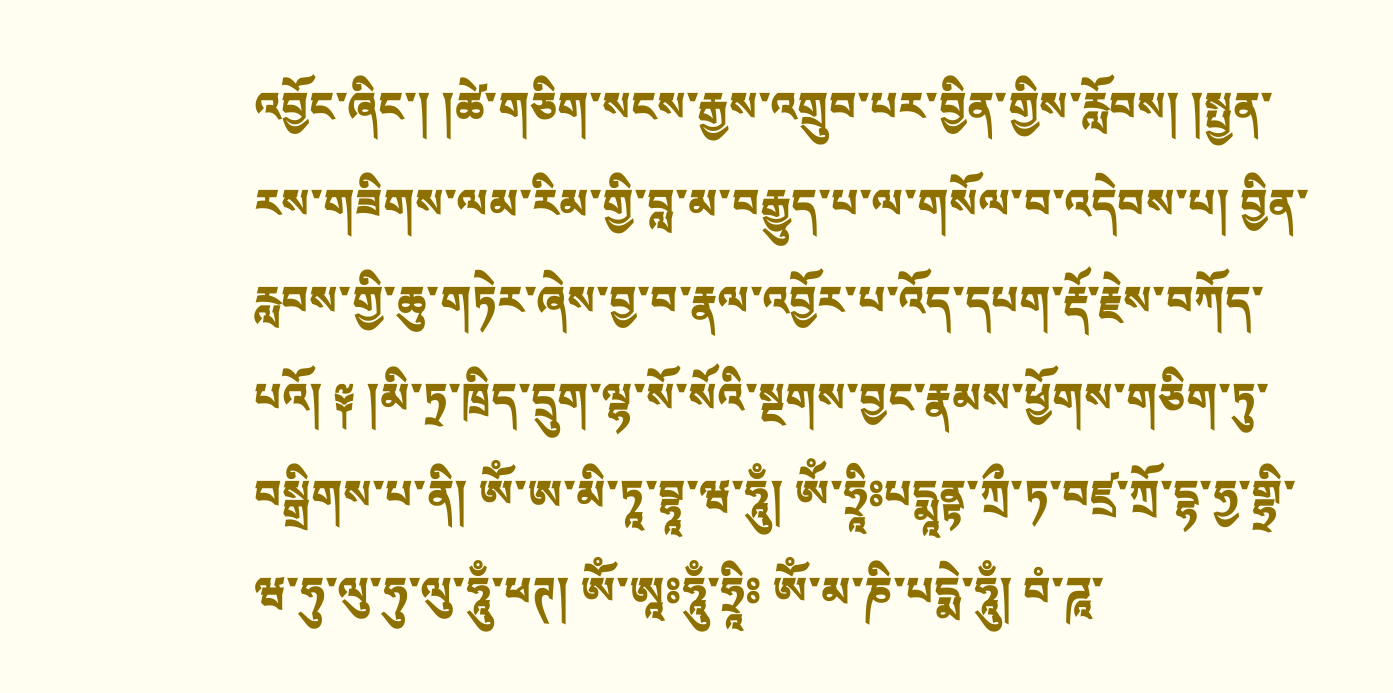འབྱོང་ཞིང་། །ཚེ་གཅིག་སངས་རྒྱས་འགྲུབ་པར་བྱིན་གྱིས་རློབས། །སྤྱན་རས་གཟིགས་ལམ་རིམ་གྱི་བླ་མ་བརྒྱུད་པ་ལ་གསོལ་བ་འདེབས་པ། བྱིན་རླབས་གྱི་ཆུ་གཏེར་ཞེས་བྱ་བ་རྣལ་འབྱོར་པ་འོད་དཔག་རྡོ་རྗེས་བཀོད་པའོ། ༈ །མི་ཏྲ་ཁྲིད་དྲུག་ལྷ་སོ་སོའི་སྔགས་བྱང་རྣམས་ཕྱོགས་གཅིག་ཏུ་བསྒྲིགས་པ་ནི། ཨོཾ་ཨ་མི་ཏཱ་བྷཱ་ཝ་ཧཱུྃ། ཨོཾ་ཧྲཱིཿཔདྨཱནྟ་ཀྲྀ་ཏ་བཛྲ་ཀྲོ་དྷ་ཧྱ་གྷྲི་ཝ་ཧུ་ལུ་ཧུ་ལུ་ཧཱུྃ་ཕཊ། ཨོཾ་ཨཱཿཧཱུྃ་ཧྲཱིཿ ཨོཾ་མ་ཎི་པདྨེ་ཧཱུྃ། བཾ་ཌཱ་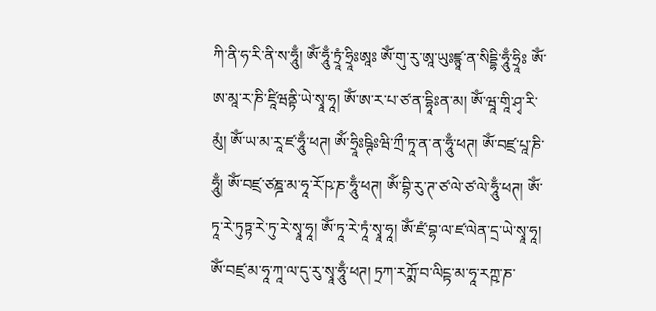ཀི་ནི་ཧ་རི་ནི་ས་ཧཱུྃ། ཨོཾ་ཧཱུྃ་ཏྲཱཾ་ཧྲཱིཿཨཱཿ ཨོཾ་གུ་རུ་ཨཱ་ཡུཿཛྙཱ་ན་སིདྡྷི་ཧཱུྃ་ཧྲཱིཿ ཨོཾ་ཨ་མཱ་ར་ཎི་ཛཱིཝནྟི་ཡེ་སྭཱ་ཧཱ། ཨོཾ་ཨ་ར་པ་ཙ་ན་དྷཱིཿན་མ། ཨོཾ་ཝཱ་གཱི་ཤྭ་རི་མུཾ། ཨོཾ་ཡ་མ་རཱ་ཛ་ཧཱུྃ་ཕཊ། ཨོཾ་ཧྲཱིཿཥྚིཿཝི་ཀྲྀ་ཏཱ་ན་ན་ཧཱུྃ་ཕཊ། ཨོཾ་བཛྲ་པཱ་ཎི་ཧཱུྃ། ཨོཾ་བཛྲ་ཙཎྜ་མ་ཧཱ་རོ་ཥ་ཎ་ཧཱུྃ་ཕཊ། ཨོཾ་བྷི་རུ་ཊ་ཙ་ལེ་ཙ་ལེ་ཧཱུྃ་ཕཊ། ཨོཾ་ཏཱ་རེ་ཏུཏྟ་རེ་ཏུ་རེ་སྭཱ་ཧཱ། ཨོཾ་ཏཱ་རེ་ཏཱཾ་སྭཱ་ཧཱ། ཨོཾ་ཛཾ་བྷ་ལ་ཛ་ལེན་དྲ་ཡེ་སྭཱ་ཧཱ། ཨོཾ་བཛྲ་མ་ཧཱ་ཀཱ་ལ་དུ་རུ་སྭཱ་ཧཱུྃ་ཕཊ། ཏྲཀ་རཀྨོ་བ་ལིངྟ་མ་ཧཱ་རཀྵ་ཎ་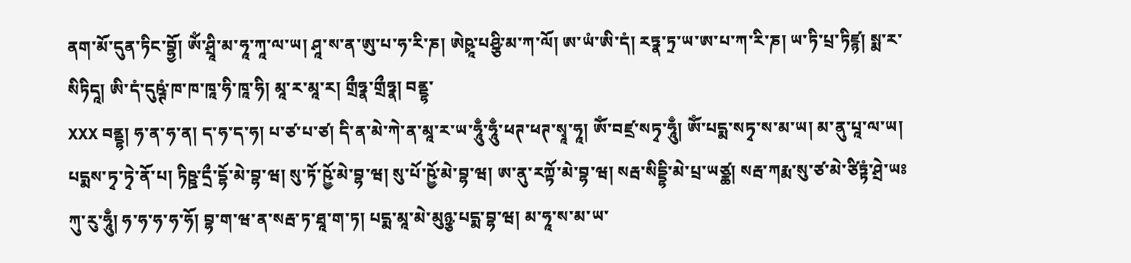ནག་མོ་དུན་ཏིང་བྷྱོ། ཨོཾ་ཤྲཱི་མ་ཧཱ་ཀཱ་ལ་ཡ། ཤཱ་ས་ན་ཨུ་པ་ཧ་རི་ཎ། ཨེཥྭཱ་པཤྩི་མ་ཀ་ལོ། ཨ་ཡཾ་ཨི་དཾ། རཏྣ་ཏྲ་ཡ་ཨ་པ་ཀ་རི་ཎ། ཡ་ཏི་པྲ་ཏིཛྙ། སྨ་ར་སིཏིདཱ། ཨི་དཾ་དུཥྚཾ་ཁ་ཁ་ཁཱ་ཧི་ཁཱ་ཧི། མཱ་ར་མཱ་ར། གྲྀཧྣ་གྲྀཧྣ། བནྡྷ་
XXX བནྡྷ། ཧ་ན་ཧ་ན། ད་ཧ་ད་ཧ། པ་ཙ་པ་ཙ། དི་ན་མེ་ཀེ་ན་མཱ་ར་ཡ་ཧཱུྃ་ཧཱུྃ་ཕཊ་ཕཊ་སྭཱ་ཧཱ། ཨོཾ་བཛྲ་སཏྭ་ཧཱུྃ། ཨོཾ་པདྨ་སཏྭ་ས་མ་ཡ། མ་ནུ་པཱ་ལ་ཡ། པདྨས་ཏྭ་ཏྭེ་ནོ་པ། ཏིཥྛ་དྲྀ་དྷོ་མེ་བྷ་ཝ། སུ་ཏོ་ཥྱོ་མེ་བྷ་ཝ། སུ་པོ་ཥྱོ་མེ་བྷ་ཝ། ཨ་ནུ་རཀྟོ་མེ་བྷ་ཝ། སརྦ་སིདྡྷི་མེ་པྲ་ཡཙྪ། སརྦ་ཀརྨ་སུ་ཙ་མེ་ཙིཏྟཾ་ཤྲེ་ཡཿཀུ་རུ་ཧཱུྃ། ཧ་ཧ་ཧ་ཧ་ཧོ། བྷ་ག་ཝ་ན་སརྦ་ཏ་ཐཱ་ག་ཏ། པདྨ་མཱ་མེ་མུཉྩ་པདྨ་བྷ་ཝ། མ་ཧཱ་ས་མ་ཡ་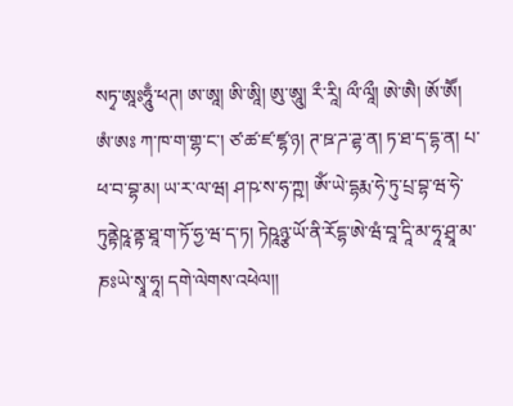སཏྭ་ཨཱཿཧཱུྃ་ཕཊ། ཨ་ཨཱ། ཨི་ཨཱི། ཨུ་ཨཱུ། རྀ་རཱི། ལྀ་ལཱྀ། ཨེ་ཨཻ། ཨོ་ཨཽ། ཨཾ་ཨཿ ཀ་ཁ་ག་གྷ་ང་། ཙ་ཚ་ཛ་ཛྷ་ཉ། ཊ་ཋ་ཌ་ཌྷ་ན། ཏ་ཐ་ད་དྷ་ན། པ་ཕ་བ་བྷ་མ། ཡ་ར་ལ་ཝ། ཤ་ཥ་ས་ཧ་ཀྵ། ཨོཾ་ཡེ་དྷརྨ་ཧེ་ཏུ་པྲ་བྷ་ཝ་ཧེ་ཏུནྟེཥཱ་ནྟ་ཐཱ་ག་ཏོ་ཧྱ་ཝ་ད་ཏ། ཏེཥཱཉྩ་ཡོ་ནི་རོདྷ་ཨེ་ཝཾ་བཱ་དཱི་མ་ཧཱ་ཤྲཱ་མ་ཎཿཡེ་སྭཱ་ཧཱ། དགེ་ལེགས་འཕེལ།།